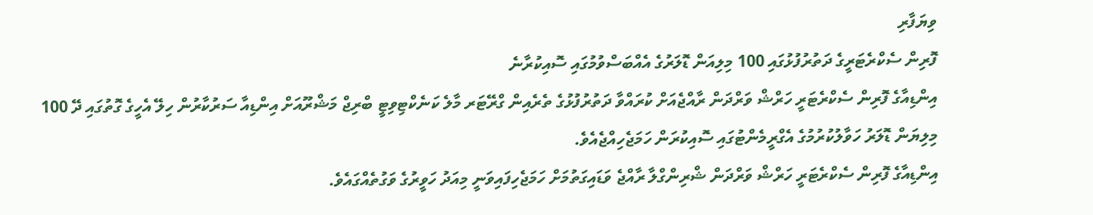ވިޔަފާރި
ފޮރިން ސެކްރެޓަރީގެ ދަތުރުފުޅުގައި 100 މިލިއަން ޑޮލަރުގެ އެއްބަސްވުމުގައި ސޮއިކުރާނެ
އިންޑިއާގެ ފޮރިން ސެކްރެޓަރީ ހަރްޝް ވަރްދަން ރާއްޖެއަށް ކުރައްވާ ދަތުރުފުޅުގެ ތެރެއިން ގްރޭޓަރ މާލެ ކަނެކްޓިވިޓީ ބްރިޖް މަޝްރޫއަށް އިންޑިއާ ސަރުކާރުން ހިލޭ އެހީގެ ގޮތުގައި ދޭ 100 މިލިޔަން ޑޮލަރު ހަވާލުކުރުމުގެ އެގްރީމެންޓުގައި ސޮއިކުރަން ހަމަޖެހިއްޖެއެވެ.
އިންޑިއާގެ ފޮރިން ސެކްރެޓަރީ ހަރްޝް ވަރްދަން ޝްރިންގްލާ ރާއްޖެ ވަޑައިގަތުމަށް ހަމަޖެހިފައިވަނީ މިއަދު ހަވީރުގެ ވަގުތެއްގައެވެ.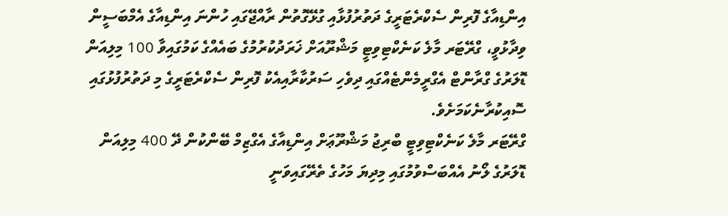އިންޑިއާގެ ފޮރިން ސެކްރެޓަރީގެ ދަތުރުފުޅާއި ގުޅޭގޮތުން ރާއްޖޭގައި ހުންނަ އިންޑިއާގެ އެމްބަސީން ވިދާޅުވީ، ގްރޭޓަރ މާލެ ކަނެކްޓިވިޓީ މަޝްރޫއަށް ޚަރަދުކުރުމުގެ ބައެއްގެ ކަމުގައިވާ 100 މިލިއަން ޑޮލަރުގެ ގްރާންޓް އެގްރީމެންޓެއްގައި ދިވެހި ސަރުކާރާއިއެކު ފޮރިން ސެކްރެޓަރީގެ މި ދަތުރުފުޅުގައި ސޮއިކުރާނެކަމަށެވެ.
ގްރޭޓަރ މާލެ ކަނެކްޓިވިޓީ ބްރިޖު މަޝްރޫޢަށް އިންޑިއާގެ އެގްޒިމް ބޭންކުން ދޭ 400 މިލިއަން ޑޮލަރުގެ ލޯނު އެއްބަސްވުމުގައި މިދިޔަ މަހުގެ ތެރޭގައިވަނީ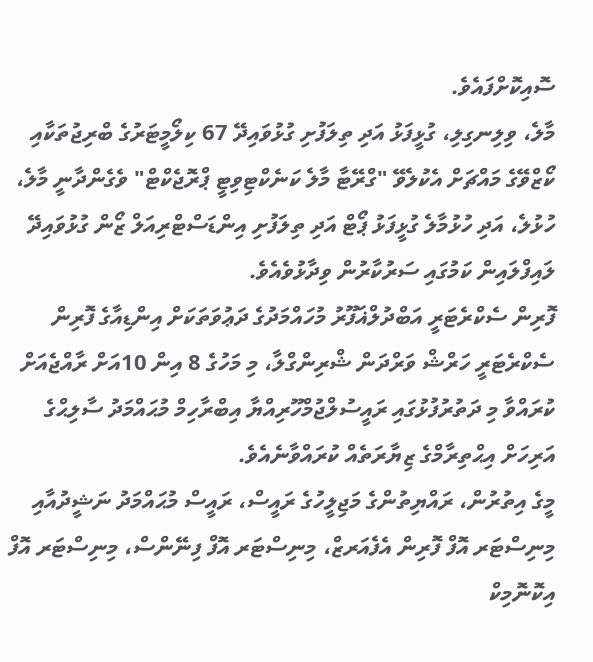ސޮއިކޮށްފައެވެ.
މާލެ، ވިލިނގިލި، ގުޅީފަޅު އަދި ތިލަފުށި ގުޅުވައިދޭ 67 ކިލޯމީޓަރުގެ ބްރިޖުތަކާއި ކޯޒްވޭގެ މައްޗަށް އެކުލެވޭ "ގްރޭޓާ މާލެ ކަނެކްޓިވިޓީ ޕްރޮޖެކްޓް" ވެގެންދާނީ މާލެ، ހުޅުލެ، އަދި ހުޅުމާލެ ގުޅީފަޅު ޕޯޓް އަދި ތިލަފުށި އިންޑަސްޓްރިއަލް ޒޯން ގުޅުވައިދޭ ލައިފްލައިން ކަމުގައި ސަރުކާރުން ވިދާޅުވެއެވެ.
ފޮރިން ސެކްރެޓަރީ އަބްދުލްޣަފޫރު މުހައްމަދުގެ ދަޢުވަތަކަށް އިންޑިއާގެ ފޮރިން ސެކްރެޓަރީ ހަރްޝް ވަރްދަން ޝްރިންގްލާ، މި މަހުގެ 8 އިން 10އަށް ރާއްޖެއަށް ކުރައްވާ މި ދަތުރުފުޅުގައި ރައީސުލްޖުމްހޫރިއްޔާ އިބްރާހިމް މުޙައްމަދު ސާލިޙްގެ އަރިހަށް އިޙްތިރާމްގެ ޒިޔާރަތެއް ކުރައްވާނެއެވެ.
މީގެ އިތުރުން، ރައްޔިތުންގެ މަޖިލީހުގެ ރައީސް، ރައީސް މުޙައްމަދު ނަޝީދުއާއި މިނިސްޓަރ އޮފް ފޮރިން އެފެއަރޒް، މިނިސްޓަރ އޮފް ފިނޭންސް، މިނިސްޓަރ އޮފް އިކޮނޮމިކް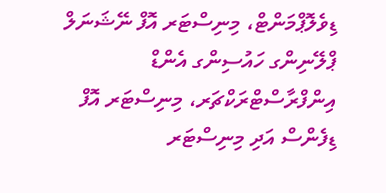ޑިވެލޮޕްމަންޓް، މިނިސްޓަރ އޮފް ނޭޝަނަލް ޕްލޭނިންގ ހައުސިންގ އެންޑް އިންފްރާސްޓްރަކްޗަރ، މިނިސްޓަރ އޮފް ޑިފެންސް އަދި މިނިސްޓަރ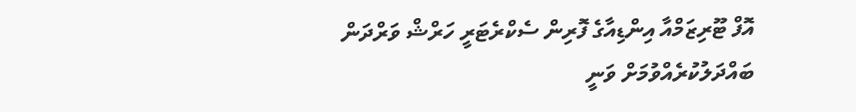އޮފް ޓޫރިޒަމްއާ އިންޑިއާގެ ފޮރިން ސެކްރެޓަރީ ހަރްޝް ވަރްދަން ބައްދަލުކުރެއްވުމަށް ވަނީ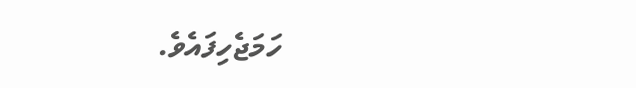ހަމަޖެހިފައެވެ.